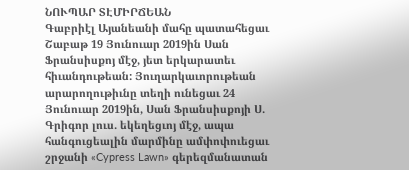ՆՈՒՊԱՐ ՏԷՄԻՐՃԵԱՆ
Գաբրիէլ Այանեանի մահը պատահեցաւ Շաբաթ 19 Յունուար 2019ին Սան Ֆրանսիսքոյ մէջ, յետ երկարատեւ հիւանդութեան: Յուղարկաւորութեան արարողութիւնը տեղի ունեցաւ 24 Յունուար 2019ին, Սան Ֆրանսիսքոյի Ս. Գրիգոր լուս. եկեղեցւոյ մէջ, ապա հանգուցեալին մարմինը ամփոփուեցաւ շրջանի «Cypress Lawn» գերեզմանատան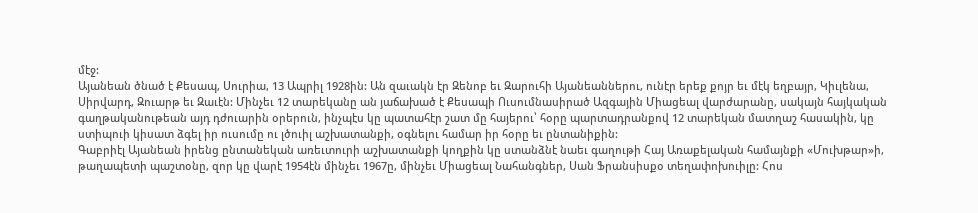մէջ:
Այանեան ծնած է Քեսապ, Սուրիա, 13 Ապրիլ 1928ին: Ան զաւակն էր Զենոբ եւ Զարուհի Այանեաններու, ունէր երեք քոյր եւ մէկ եղբայր, Կիւլենա, Սիրվարդ, Զուարթ եւ Զաւէն: Մինչեւ 12 տարեկանը ան յաճախած է Քեսապի Ուսումնասիրած Ազգային Միացեալ վարժարանը, սակայն հայկական գաղթականութեան այդ դժուարին օրերուն, ինչպէս կը պատահէր շատ մը հայերու՝ հօրը պարտադրանքով 12 տարեկան մատղաշ հասակին, կը ստիպուի կիսատ ձգել իր ուսումը ու լծուիլ աշխատանքի, օգնելու համար իր հօրը եւ ընտանիքին:
Գաբրիէլ Այանեան իրենց ընտանեկան առեւտուրի աշխատանքի կողքին կը ստանձնէ նաեւ գաղութի Հայ Առաքելական համայնքի «Մուխթար»ի, թաղապետի պաշտօնը, զոր կը վարէ 1954էն մինչեւ 1967ը, մինչեւ Միացեալ Նահանգներ, Սան Ֆրանսիսքօ տեղափոխուիլը: Հոս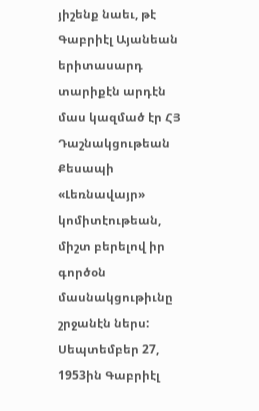յիշենք նաեւ, թէ Գաբրիէլ Այանեան երիտասարդ տարիքէն արդէն մաս կազմած էր ՀՅ Դաշնակցութեան Քեսապի «Լեռնավայր» կոմիտէութեան, միշտ բերելով իր գործօն մասնակցութիւնը շրջանէն ներս:
Սեպտեմբեր 27, 1953ին Գաբրիէլ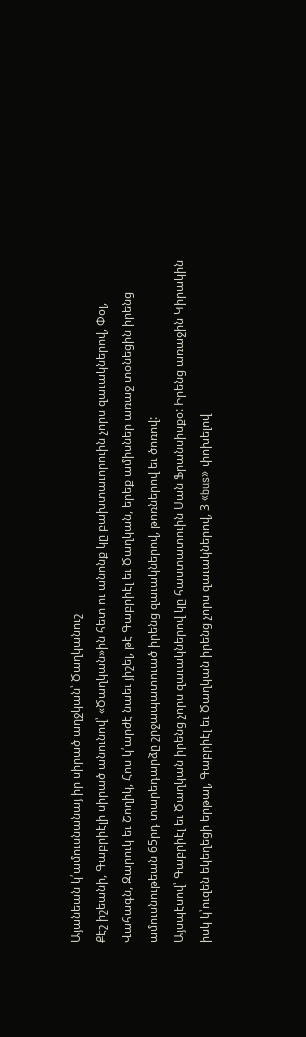Այանեան կ՛ամուսնանայ իր սիրած աղջկան՝ Ծաղկանուշ
Քէշ իշեանի, Գաբրիէլի սիրած անունով՝ «Ծաղկան»ին հետ ու անոնք կը բախտաւորուին չորս զաւակներով, Փօլ, Վահագն, Զարուկ եւ Շողիկ, Հոս կ՛արժէ նաեւ յիշել, թէ Գաբրիէլ եւ Ծաղկան, երեք ամիսներ առաջ տօնեցին իրենց ամուսնութեան 65րդ տարեդարձը շրջապատուած իրենց զաւակներով, թոռներով եւ ծոռով:
Այսպէսով՝ Գաբրիէլ եւ Ծաղկան իրենց չորս զաւակներով կը հաստատուին Սան Ֆրանսիսքօ: Իրենց առաջին Կիրակին իսկ կ՝ուզեն եկեղեցի երթալ, Գաբրիէլ եւ Ծաղկան իրենց չորս զաւակներով, 3 «bus» փոխելով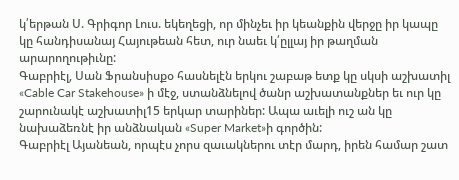կ՛երթան Ս. Գրիգոր Լուս. եկեղեցի, որ մինչեւ իր կեանքին վերջը իր կապը կը հանդիսանայ Հայութեան հետ, ուր նաեւ կ՛ըլլայ իր թաղման արարողութիւնը:
Գաբրիէլ, Սան Ֆրանսիսքօ հասնելէն երկու շաբաթ ետք կը սկսի աշխատիլ «Cable Car Stakehouse» ի մէջ, ստանձնելով ծանր աշխատանքներ եւ ուր կը շարունակէ աշխատիլ15 երկար տարիներ: Ապա աւելի ուշ ան կը նախաձեռնէ իր անձնական «Super Market»ի գործին:
Գաբրիէլ Այանեան, որպէս չորս զաւակներու տէր մարդ, իրեն համար շատ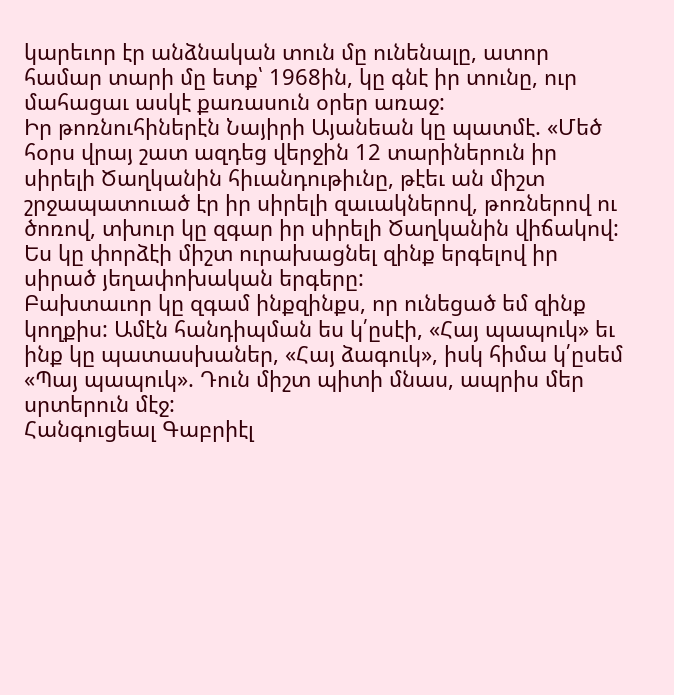կարեւոր էր անձնական տուն մը ունենալը, ատոր համար տարի մը ետք՝ 1968ին, կը գնէ իր տունը, ուր մահացաւ ասկէ քառասուն օրեր առաջ:
Իր թոռնուհիներէն Նայիրի Այանեան կը պատմէ. «Մեծ հօրս վրայ շատ ազդեց վերջին 12 տարիներուն իր սիրելի Ծաղկանին հիւանդութիւնը, թէեւ ան միշտ շրջապատուած էր իր սիրելի զաւակներով, թոռներով ու ծոռով, տխուր կը զգար իր սիրելի Ծաղկանին վիճակով: Ես կը փորձէի միշտ ուրախացնել զինք երգելով իր սիրած յեղափոխական երգերը:
Բախտաւոր կը զգամ ինքզինքս, որ ունեցած եմ զինք կողքիս: Ամէն հանդիպման ես կ՛ըսէի, «Հայ պապուկ» եւ ինք կը պատասխաներ, «Հայ ձագուկ», իսկ հիմա կ՛ըսեմ «Պայ պապուկ». Դուն միշտ պիտի մնաս, ապրիս մեր սրտերուն մէջ:
Հանգուցեալ Գաբրիէլ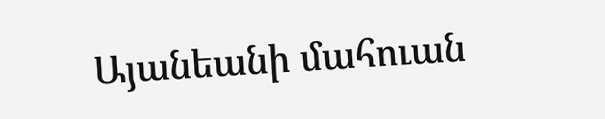Այանեանի մահուան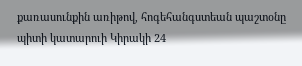քառասունքին առիթով, հոգեհանգստեան պաշտօնը պիտի կատարուի Կիրակի 24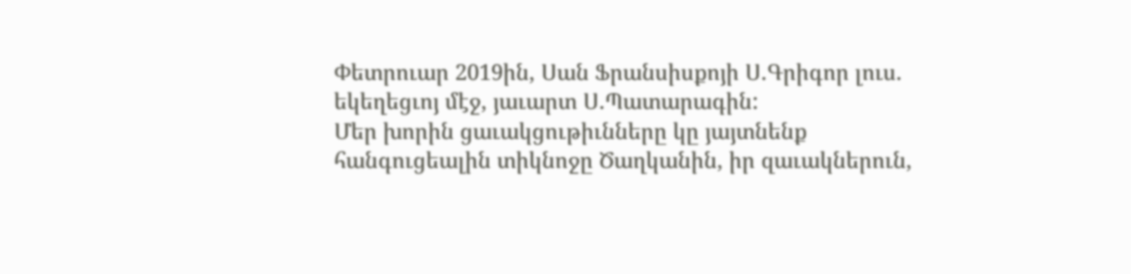Փետրուար 2019ին, Սան Ֆրանսիսքոյի Ս.Գրիգոր լուս. եկեղեցւոյ մէջ, յաւարտ Ս.Պատարագին:
Մեր խորին ցաւակցութիւնները կը յայտնենք հանգուցեալին տիկնոջը Ծաղկանին, իր զաւակներուն,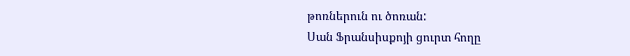թոռներուն ու ծոռան:
Սան Ֆրանսիսքոյի ցուրտ հողը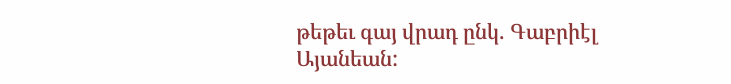թեթեւ գայ վրադ ընկ. Գաբրիէլ Այանեան: